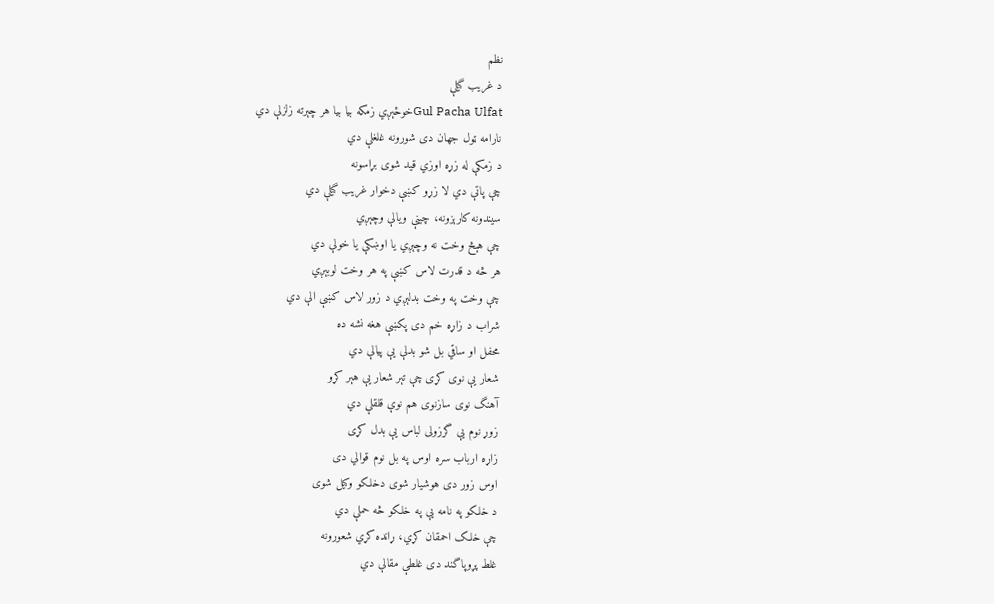نظم
د غريب گيلې
Gul Pacha Ulfatخوځېږي زمکه بيا بيا هر چېرته زلزلې دي
نارامه ټول جهان دی شورونه غلغلې دي
د زمکې له زړه اوزي قيد شوی بړاسونه
چې پاتې دي لا زړو کښې دخوار غريب گيلې دي
سيندونه کارېزونه، چينې ويالې وچېږي
چې هېڅ وخت نه وچېږي يا اوښکې يا خولې دي
هر څه د قدرت لاس کښې په هر وخت لوبېږي
چې وخت په وخت بدلېږي د زور لاس کښې الې دي
شراب د زاړه خم دی پکښې هغه نشه ده
محفل او ساقي بل شو بدلې يې پيالې دي
شعار يې نوی کړی چې تېر شعار يې هېر کړو
آهنگ نوی سازنوی هم نوې قلقلې دي
زوړ نوم يې گرزولی لباس يې بدل کړی
زاړه ارباب سره اوس په بل نوم قوالي دی
اوس زور دی هوشيار شوی دخلکو وکيل شوی
د خلکو په نامه يې په خلکو څه حملې دي
چې خلک احمقان کړي، ړانده کړي شعورونه
غلط پړوپاگند دی غلطې مقالې دي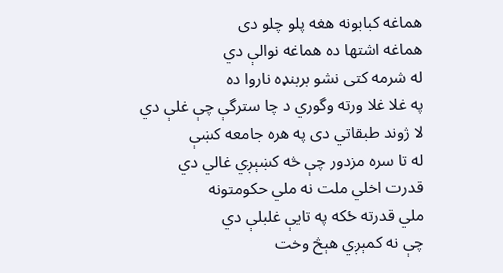هماغه کبابونه هغه پلو چلو دی
هماغه اشتها ده هماغه نوالې دي
له شرمه کتی نشو بربنډه ناروا ده
په غلا غلا ورته وگوري د چا سترگې چې غلې دي
لا ژوند طبقاتي دی په هره جامعه کښې
له تا سره مزدور چې څه کښېږي غالي دي
قدرت اخلي ملت نه ملي حکومتونه
ملي قدرته ځکه په تايې غلبلې دي
چې نه کمېږي هېڅ وخت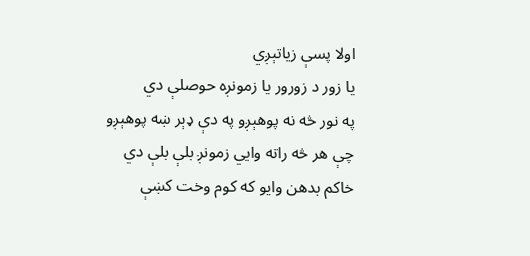اولا پسې زياتېږي
يا زور د زورور يا زمونږه حوصلې دي
په نور څه نه پوهېږو په دې ډېر ښه پوهېږو
چې هر څه راته وايي زمونږ بلې بلې دي
خاکم بدهن وايو که کوم وخت کښې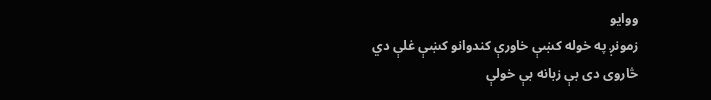ووايو
زمونږ په خوله کښې خاورې کندوانو کښې غلې دي
څاروی دی بې زبانه بې خولې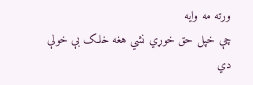ورته مه وايه
چې خپل حق خوړي نشي هغه خلک بې خولې دي